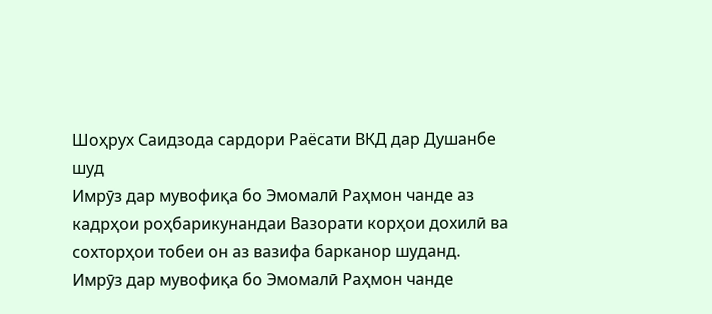Шоҳрух Саидзода сардори Раёсати ВКД дар Душанбе шуд
Имрӯз дар мувофиқа бо Эмомалӣ Раҳмон чанде аз кадрҳои роҳбарикунандаи Вазорати корҳои дохилӣ ва сохторҳои тобеи он аз вазифа барканор шуданд.
Имрӯз дар мувофиқа бо Эмомалӣ Раҳмон чанде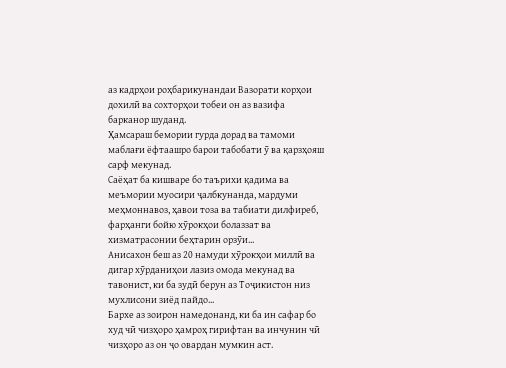аз кадрҳои роҳбарикунандаи Вазорати корҳои дохилӣ ва сохторҳои тобеи он аз вазифа барканор шуданд.
Ҳамсараш бемории гурда дорад ва тамоми маблағи ёфтаашро барои табобати ӯ ва қарзҳояш сарф мекунад.
Саёҳат ба кишваре бо таърихи қадима ва меъмории муосири ҷалбкунанда, мардуми меҳмоннавоз, ҳавои тоза ва табиати дилфиреб, фарҳанги бойю хӯрокҳои болаззат ва хизматрасонии беҳтарин орзӯи...
Анисахон беш аз 20 намуди хӯрокҳои миллӣ ва дигар хӯрданиҳои лазиз омода мекунад ва тавонист, ки ба зудӣ берун аз Тоҷикистон низ мухлисони зиёд пайдо...
Бархе аз зоирон намедонанд, ки ба ин сафар бо худ чӣ чизҳоро ҳамроҳ гирифтан ва инчунин чӣ чизҳоро аз он ҷо овардан мумкин аст.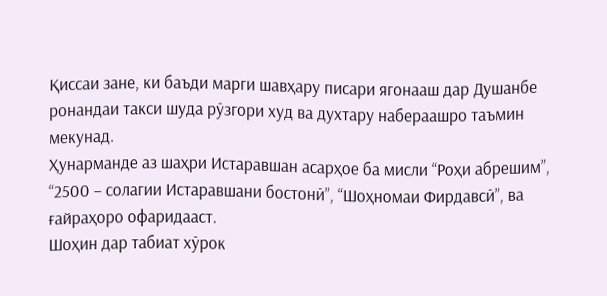Қиссаи зане, ки баъди марги шавҳару писари ягонааш дар Душанбе ронандаи такси шуда рӯзгори худ ва духтару набераашро таъмин мекунад.
Ҳунарманде аз шаҳри Истаравшан асарҳое ба мисли “Роҳи абрешим”, “2500 – солагии Истаравшани бостонӣ”, “Шоҳномаи Фирдавсӣ”, ва ғайраҳоро офаридааст.
Шоҳин дар табиат хӯрок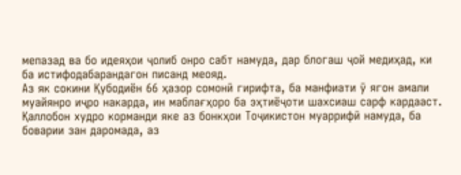мепазад ва бо идеяҳои ҷолиб онро сабт намуда, дар блогаш ҷой медиҳад, ки ба истифодабарандагон писанд меояд.
Аз як сокини Қубодиён 66 ҳазор сомонӣ гирифта, ба манфиати ӯ ягон амали муайянро иҷро накарда, ин маблағҳоро ба эҳтиёҷоти шахсиаш сарф кардааст.
Қаллобон худро корманди яке аз бонкҳои Тоҷикистон муаррифӣ намуда, ба боварии зан даромада, аз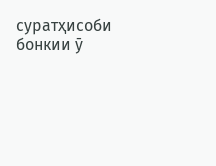суратҳисоби бонкии ӯ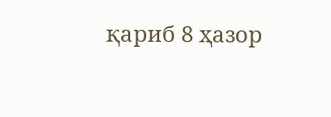қариб 8 ҳазор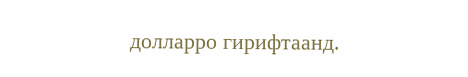долларро гирифтаанд.